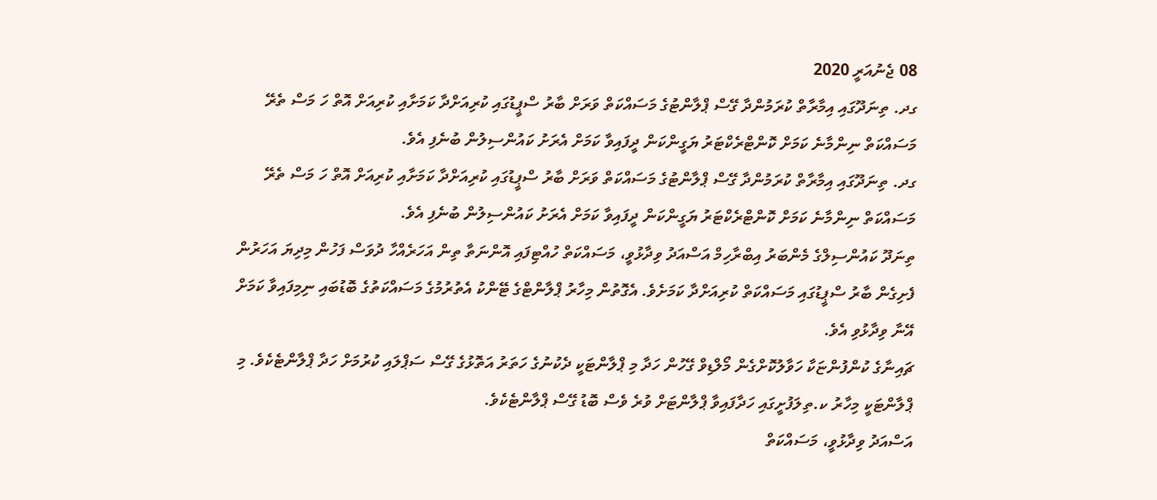08 ޖެނުއަރީ 2020
ގދ. ތިނަދޫގައި އިމާރާތް ކުރަމުންދާ ގޭސް ޕްލާންޓުގެ މަސައްކަތް ވަރަށް ބާރު ސްޕީޑުގައި ކުރިއަށްދާ ކަމަށާއި ކުރިއަށް އޮތް ހަ މަސް ތެރޭ މަސައްކަތް ނިންމާނެ ކަމަށް ކޮންޓްރެކްޓަރު ޔަގީންކަން ދީފައިވާ ކަމަށް އެރަށު ކައުންސިލުން ބުނެފި އެވެ.
ގދ. ތިނަދޫގައި އިމާރާތް ކުރަމުންދާ ގޭސް ޕްލާންޓުގެ މަސައްކަތް ވަރަށް ބާރު ސްޕީޑުގައި ކުރިއަށްދާ ކަމަށާއި ކުރިއަށް އޮތް ހަ މަސް ތެރޭ މަސައްކަތް ނިންމާނެ ކަމަށް ކޮންޓްރެކްޓަރު ޔަގީންކަން ދީފައިވާ ކަމަށް އެރަށު ކައުންސިލުން ބުނެފި އެވެ.
ތިނަދޫ ކައުންސިލްގެ މެންބަރު އިބްރާހިމް އަސްއަދު ވިދާޅުވީ، މަސައްކަތް ހުއްޓިފައި އޮންނަތާ ތިން އަހަރެއްހާ ދުވަސް ފަހުން މިދިޔަ އަހަރުން ފެށިގެން ބާރު ސްޕީޑުގައި މަސައްކަތް ކުރިއަށްދާ ކަމަށެވެ. އެގޮތުން މިހާރު ޕްލާންޓްގެ ޓޭންކު އެތުރުމުގެ މަސައްކަތުގެ ބޮޑުބައި ނިމިފައިވާ ކަމަށް އޭނާ ވިދާޅުވި އެވެ.
ޗައިނާގެ ކުންފުންޏަކާ ހަވާލުކޮށްގެން މޯލްޑިވް ގޭހުން ހަދާ މި ޕްލާންޓަކީ ދެކުނުގެ ހަތަރު އަތޮޅުގެ ގޭސް ސަޕްލައި ކުރުމަށް ހަދާ ޕްލާންޓެކެވެ. މި ޕްލާންޓަކީ މިހާރު ކ.ތިލަފުށީގައި ހަދާފައިވާ ޕްލާންޓަށް ވުރެ ވެސް ބޮޑު ގޭސް ޕްލާންޓެކެވެ.
އަސްއަދު ވިދާޅުވީ، މަސައްކަތް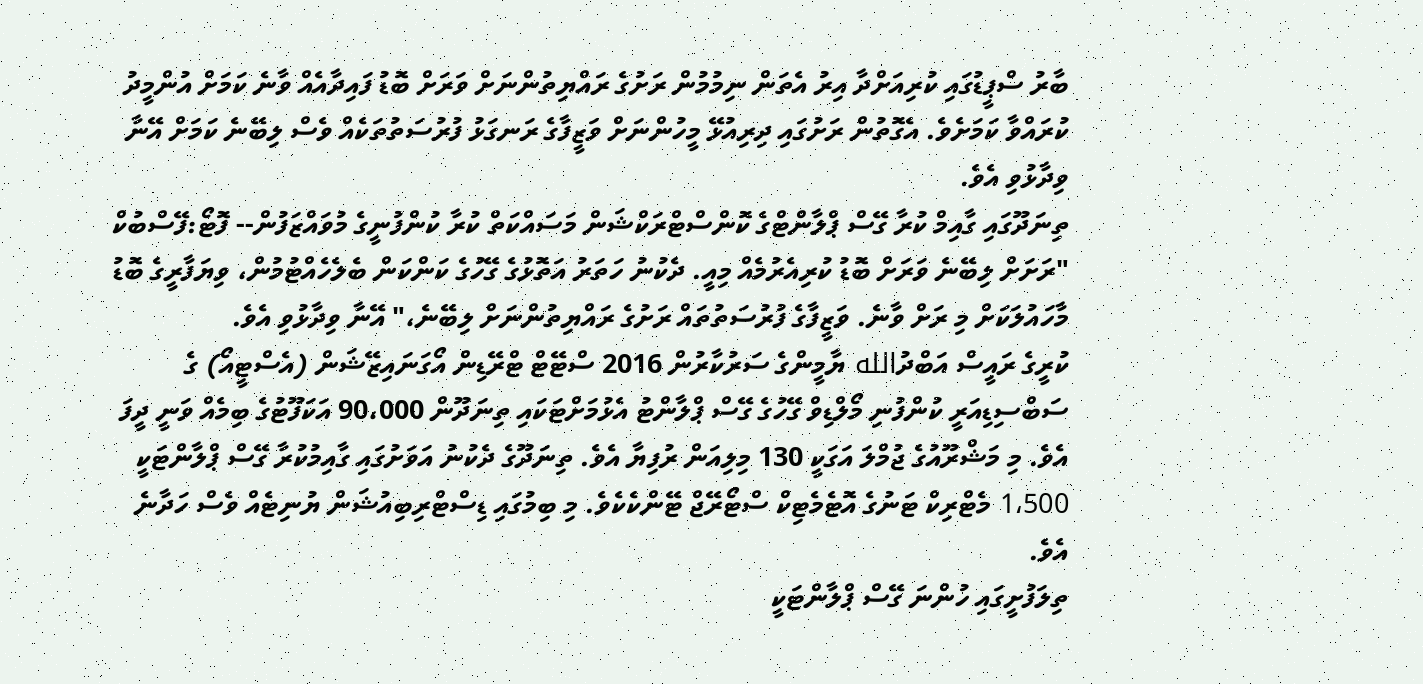ބާރު ސްޕީޑުގައި ކުރިއަށްދާ އިރު އެތަން ނިމުމުން ރަށުގެ ރައްޔިތުންނަށް ވަރަށް ބޮޑު ފައިދާއެއް ވާނެ ކަމަށް އުންމީދު ކުރައްވާ ކަމަށެވެ. އެގޮތުން ރަށުގައި ދިރިއުޅޭ މީހުންނަށް ވަޒީފާގެ ރަނގަޅު ފުރުސަތުތަކެއް ވެސް ލިބޭނެ ކަމަށް އޭނާ ވިދާޅުވި އެވެ.
ތިނަދޫގައި ގާއިމް ކުރާ ގޭސް ޕްލާންޓްގެ ކޮންސްޓްރަކްޝަން މަސައްކަތް ކުރާ ކުންފުނީގެ މުވައްޒަފުން-- ފޮޓޯ:ފޭސްބުކް
"ރަށަށް ލިބޭނެ ވަރަށް ބޮޑު ކުރިއެރުމެއް މިއީ. ދެކުނު ހަތަރު އަތޮޅުގެ ގޭހުގެ ކަންކަން ބެލެހެއްޓުމުން، ވިޔަފާރީގެ ބޮޑު މާހައުލަކަށް މި ރަށް ވާނެ. ވަޒީފާގެ ފުރުސަތުތައް ރަށުގެ ރައްޔިތުންނަށް ލިބޭނެ،" އޭނާ ވިދާޅުވި އެވެ.
ކުރީގެ ރައީސް އަބްދުالله ޔާމީންގެ ސަރުކާރުން 2016 ސްޓޭޓް ޓްރޭޑިން އޯގަނައިޒޭޝަން (އެސްޓީއޯ) ގެ ސަބްސިޑިއަރީ ކުންފުނި މޯލްޑިވް ގޭހުގެ ގޭސް ޕްލާންޓު އެޅުމަށްޓަކައި ތިނަދޫން 90،000 އަކަފޫޓުގެ ބިމެއް ވަނީ ދީފަ އެވެ. މި މަޝްރޫއުގެ ޖުމްލަ އަގަކީ 130 މިލިއަން ރުފިޔާ އެވެ. ތިނަދޫގެ ދެކުނު އަވަށުގައި ގާއިމުކުރާ ގޭސް ޕްލާންޓަކީ 1،500 މެޓްރިކް ޓަނުގެ އޮޓެމެޓިކް ސްޓޯރޭޖް ޓޭންކެކެވެ. މި ބިމުގައި ޑިސްޓްރިބިއުޝަން ޔުނިޓެއް ވެސް ހަދާނެ އެވެ.
ތިލަފުށީގައި ހުންނަ ގޭސް ޕްލާންޓަކީ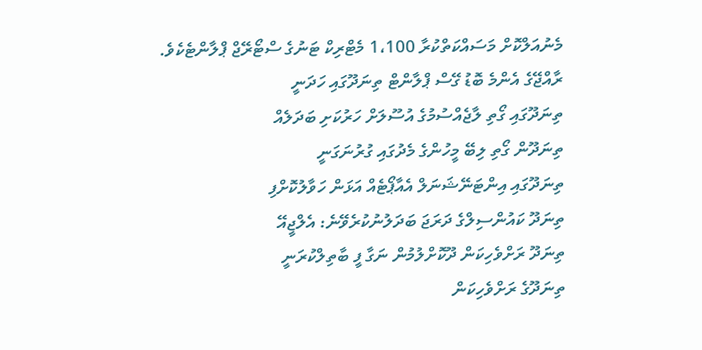މެނުއަލްކޮށް މަސައްކަތްކުރާ 1،100 މެޓްރިކް ޓަނުގެ ސްޓޯރޭޖް ޕްލާންޓެކެވެ.
ރާއްޖޭގެ އެންމެ ބޮޑު ގޭސް ޕްލާންޓް ތިނަދޫގައި ހަދަނީ
ތިނަދޫގައި ގޯތި ލާޖެއްސުމުގެ އުސޫލަށް ހަރުކަށި ބަދަލެއް
ތިނަދޫން ގޯތި ލިބޭ މީހުންގެ މެދުގައި ގުރުނަގަނީ
ތިނަދޫގައި އިންޓަނޭޝަނަލް އެއާޕޯޓެއް އަޅަން ހަވާލުކޮށްފި
ތިނަދޫ ކައުންސިލްގެ ދަރަޖަ ބަދަލުނުކުރެވޭނެ: އެލްޖީއޭ
ތިނަދޫ ރަށްވެހިކަން ދޫކޮށްލުމުން ނަގާ ފީ ބާތިލްކުރަނީ
ތިނަދޫގެ ރަށްވެހިކަން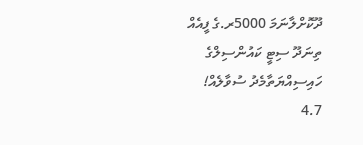ދޫކޮށްލާނަމަ 5000ރ.ގެ ފީއެއް
ތިނަދޫ ސިޓީ ކައުންސިލްގެ ހައިސިއްޔަތާމެދު ސުވާލެއް!
4.7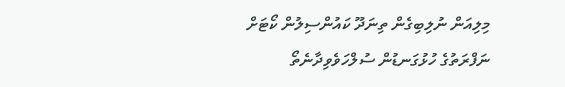މިލިއަން ނުލިބިގެން ތިނަދޫ ކައުންސިލުން ކޯޓަށް
ނަފްރަތުގެ ހުޅުގަނޑުން ސުލްހަވެވިދާނެތޯ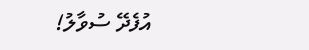އުފެދޭ ސުވާލު!